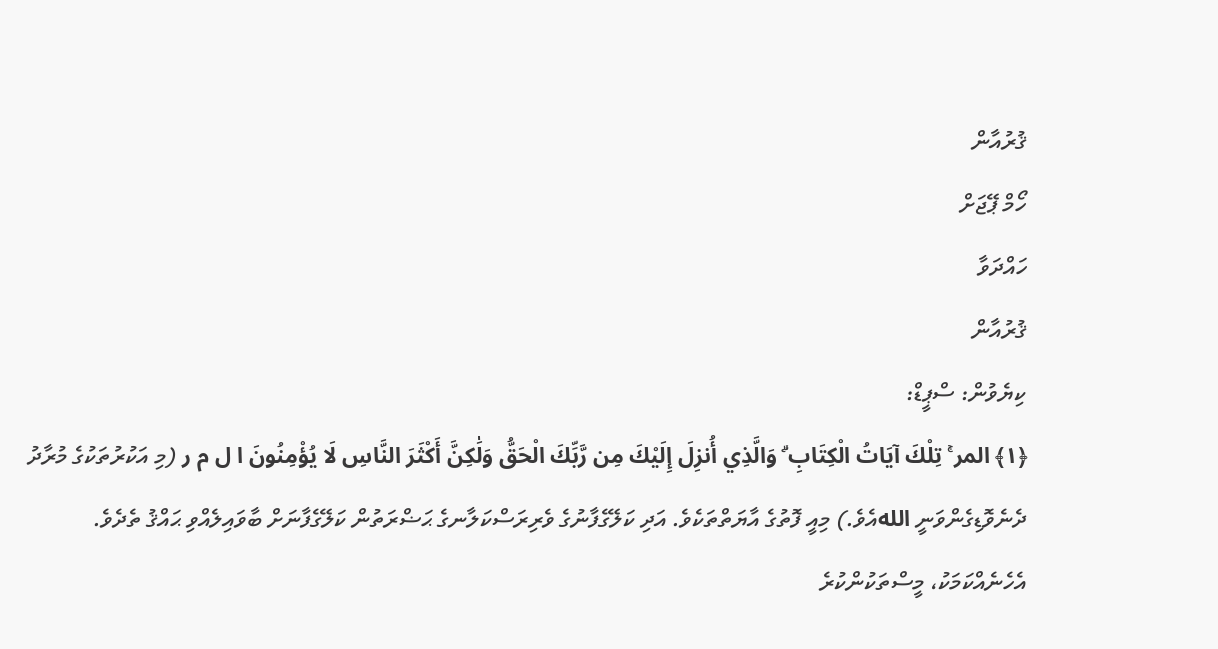ޤުރުއާން
ހޯމް ޕޭޖަށް
ހައްދަވާ
ޤުރުއާން
ކިޔެވުން: ސްޕީޑް:
﴿١﴾ المر ۚ تِلْكَ آيَاتُ الْكِتَابِ ۗ وَالَّذِي أُنزِلَ إِلَيْكَ مِن رَّبِّكَ الْحَقُّ وَلَٰكِنَّ أَكْثَرَ النَّاسِ لَا يُؤْمِنُونَ ا ل م ر (މި އަކުރުތަކުގެ މުރާދު ދެނެވޮޑިގެންވަނީ اللهއެވެ.) މިއީ ފޮތުގެ އާޔަތްތަކެވެ. އަދި ކަލޭގެފާނުގެ ވެރިރަސްކަލާނގެ ޙަޟްރަތުން ކަލޭގެފާނަށް ބާވައިލެއްވި ޙައްޤު ތެދެވެ. އެހެނެއްކަމަކު، މީސްތަކުންކުރެ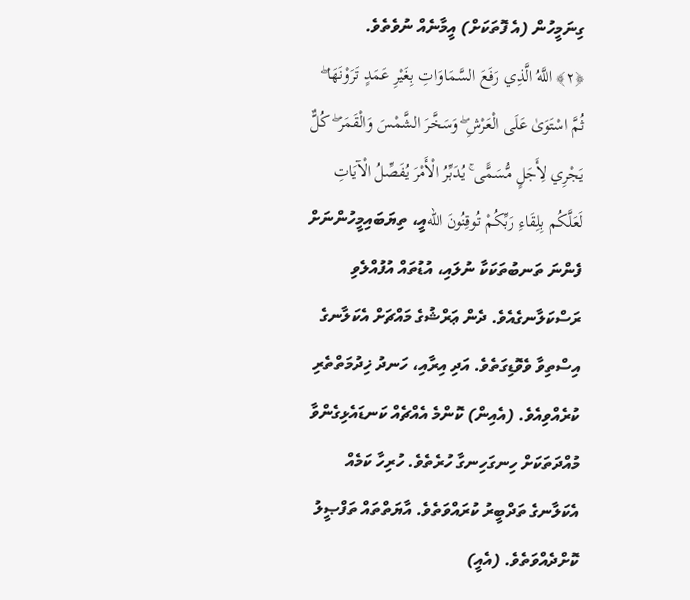ގިނަމީހުން (އެ ފޮތަކަށް) އީމާނެއް ނުވެތެވެ.
﴿٢﴾ اللَّهُ الَّذِي رَفَعَ السَّمَاوَاتِ بِغَيْرِ عَمَدٍ تَرَوْنَهَا ۖ ثُمَّ اسْتَوَىٰ عَلَى الْعَرْشِ ۖ وَسَخَّرَ الشَّمْسَ وَالْقَمَرَ ۖ كُلٌّ يَجْرِي لِأَجَلٍ مُّسَمًّى ۚ يُدَبِّرُ الْأَمْرَ يُفَصِّلُ الْآيَاتِ لَعَلَّكُم بِلِقَاءِ رَبِّكُمْ تُوقِنُونَ اللهއީ، ތިޔަބައިމީހުންނަށް ފެންނަ ތަނބުތަކަކާ ނުލައި، އުޑުތައް އުފުއްލެވި ރަސްކަލާނގެއެވެ. ދެން ޢަރްޝުގެ މައްޗަށް އެކަލާނގެ އިސްތިވާ ވެވޮޑިގަތެވެ. އަދި އިރާއި، ހަނދު ޚިދުމަތްތެރި ކުރެއްވިއެވެ. (އެއިން) ކޮންމެ އެއްޗެއް ކަނޑައެޅިގެންވާ މުއްދަތަކަށް ހިނގަހިނގާ ހުރެތެވެ. ހުރިހާ ކަމެއް އެކަލާނގެ ތަދްބީރު ކުރައްވަތެވެ. އާޔަތްތައް ތަފްޞީލު ކޮށްދެއްވަތެވެ. (އެއީ)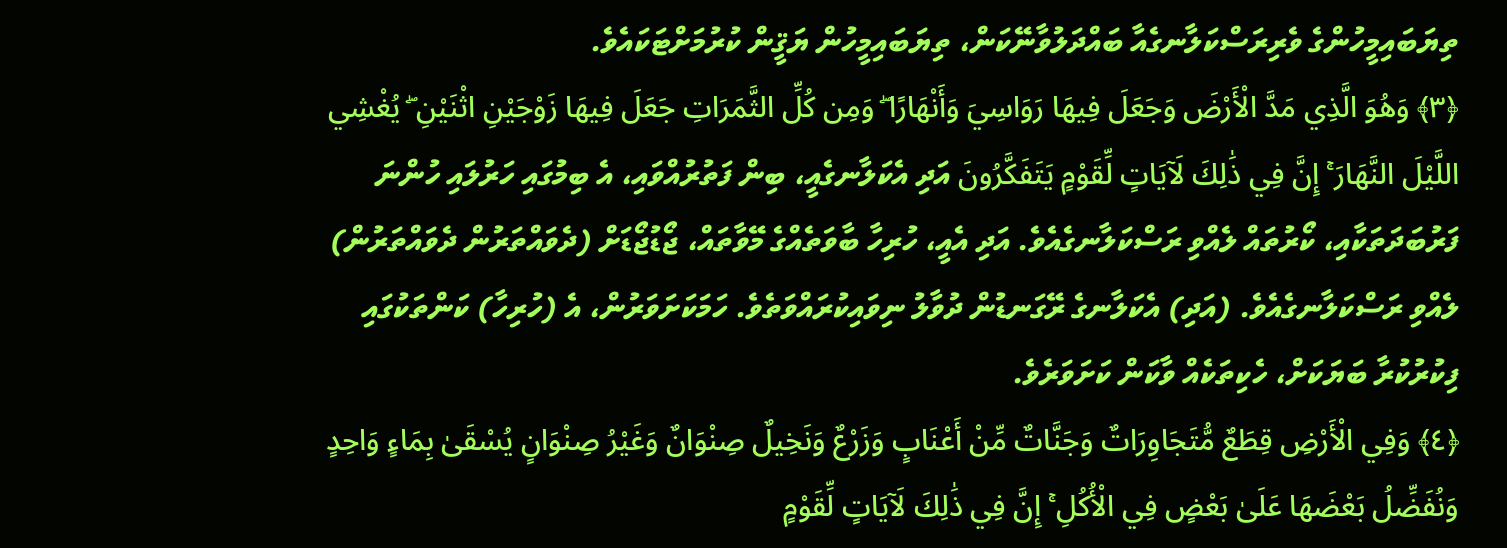ތިޔަބައިމީހުންގެ ވެރިރަސްކަލާނގެއާ ބައްދަލުވާނޭކަން، ތިޔަބައިމީހުން ޔަޤީން ކުރުމަށްޓަކައެވެ.
﴿٣﴾ وَهُوَ الَّذِي مَدَّ الْأَرْضَ وَجَعَلَ فِيهَا رَوَاسِيَ وَأَنْهَارًا ۖ وَمِن كُلِّ الثَّمَرَاتِ جَعَلَ فِيهَا زَوْجَيْنِ اثْنَيْنِ ۖ يُغْشِي اللَّيْلَ النَّهَارَ ۚ إِنَّ فِي ذَٰلِكَ لَآيَاتٍ لِّقَوْمٍ يَتَفَكَّرُونَ އަދި އެކަލާނގެއީ، ބިން ފަތުރުއްވައި، އެ ބިމުގައި ހަރުލައި ހުންނަ ފަރުބަދަތަކާއި، ކޯރުތައް ލެއްވި ރަސްކަލާނގެއެވެ. އަދި އެއީ، ހުރިހާ ބާވަތެއްގެ މޭވާތައް، ޖޯޑުޖޯޑަށް (ދެވައްތަރުން ދެވައްތަރުން) ލެއްވި ރަސްކަލާނގެއެވެ. (އަދި) އެކަލާނގެ ރޭގަނޑުން ދުވާލު ނިވައިކުރައްވަތެވެ. ހަމަކަށަވަރުން، އެ (ހުރިހާ) ކަންތަކުގައި ފިކުރުކުރާ ބަޔަކަށް، ހެކިތަކެއް ވާކަން ކަށަވަރެވެ.
﴿٤﴾ وَفِي الْأَرْضِ قِطَعٌ مُّتَجَاوِرَاتٌ وَجَنَّاتٌ مِّنْ أَعْنَابٍ وَزَرْعٌ وَنَخِيلٌ صِنْوَانٌ وَغَيْرُ صِنْوَانٍ يُسْقَىٰ بِمَاءٍ وَاحِدٍ وَنُفَضِّلُ بَعْضَهَا عَلَىٰ بَعْضٍ فِي الْأُكُلِ ۚ إِنَّ فِي ذَٰلِكَ لَآيَاتٍ لِّقَوْمٍ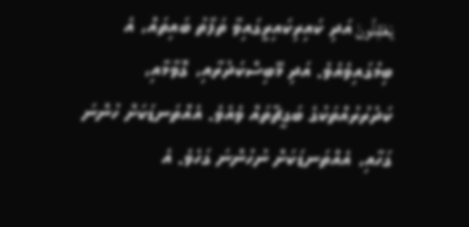يَعْقِلُونَ އަދި ކައިރިކައިރީގައިވާ ތަފާތު ބައިތައް، އެ ބިމުގައިވެއެވެ. އަދި މޭބިސްކަދުރާއި، ގޮވާމާއި، ކަދުރުރުއްތަކުގެ ބަގީޗާތައް ވެއެވެ. އެއްތަނޑަކަށް ހުންނަ ގަހާއި، އެއްތަނޑަކަށް ނުހުންނަ ގަހެވެ. އެ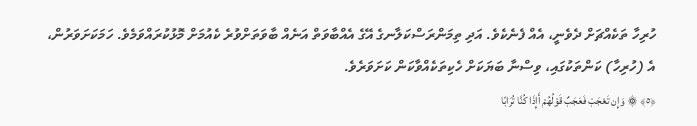ހުރިހާ ތަކެއްޗަށް ދެވެނީ، އެއް ފެނެކެވެ. އަދި ތިމަންރަސްކަލާނގެ އޭގެ އެއްބާވަތް އަނެއް ބާވަތަށްވުރެ ކެއުމަށް މޮޅުކުރައްވަމެވެ. ހަމަކަށަވަރުން، އެ (ހުރިހާ) ކަންތަކުގައި، ވިސްނާ ބަޔަކަށް ހެކިތަކެއްވާކަން ކަށަވަރެވެ.
﴿٥﴾ ۞ وَإِن تَعْجَبْ فَعَجَبٌ قَوْلُهُمْ أَإِذَا كُنَّا تُرَابًا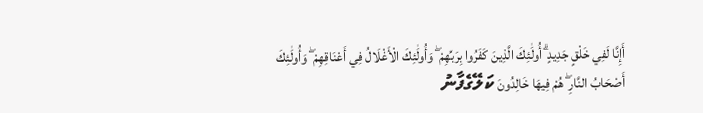أَإِنَّا لَفِي خَلْقٍ جَدِيدٍ ۗ أُولَٰئِكَ الَّذِينَ كَفَرُوا بِرَبِّهِمْ ۖ وَأُولَٰئِكَ الْأَغْلَالُ فِي أَعْنَاقِهِمْ ۖ وَأُولَٰئِكَ أَصْحَابُ النَّارِ ۖ هُمْ فِيهَا خَالِدُونَ ކަލޭގެފާނު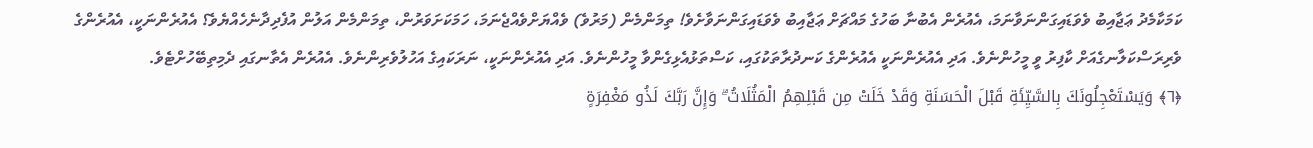ކަމަކާމެދު ޢަޖާއިބު ވެވަޑައިގަންނަވާނަމަ، އެއުރެން އެބުނާ ބަހުގެ މައްޗަށް ޢަޖާއިބު ވެވަޑައިގަންނަވާށެވެ! ތިމަންމެން (މަރުވެ) ވެއްޔަށްވެއްޖެނަމަ، ހަމަކަށަވަރުން، ތިމަންމެން އަލުން އުފެދިދާނެހެއްޔެވެ؟ އެއުރެންނަކީ، އެއުރެންގެ ވެރިރަސްކަލާނގެއަށް ކާފިރު ވީ މީހުންނެވެ. އަދި އެއުރެންނަކީ އެއުރެންގެ ކަނދުރާތަކުގައި، ކަސްތަޅުއެޅިގެންވާ މީހުންނެވެ. އަދި އެއުރެންނަކީ، ނަރަކައިގެ އަހުލުވެރިންނެވެ. އެއުރެން އެތާނގައި ދެމިތިބޭހުށްޓެވެ.
﴿٦﴾ وَيَسْتَعْجِلُونَكَ بِالسَّيِّئَةِ قَبْلَ الْحَسَنَةِ وَقَدْ خَلَتْ مِن قَبْلِهِمُ الْمَثُلَاتُ ۗ وَإِنَّ رَبَّكَ لَذُو مَغْفِرَةٍ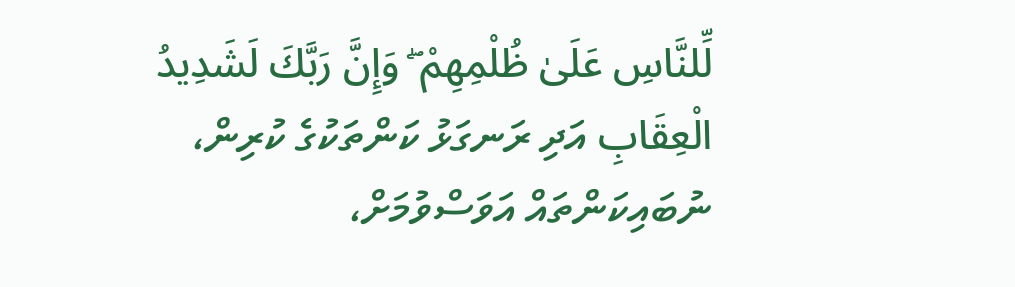لِّلنَّاسِ عَلَىٰ ظُلْمِهِمْ ۖ وَإِنَّ رَبَّكَ لَشَدِيدُ الْعِقَابِ އަދި ރަނގަޅު ކަންތަކުގެ ކުރިން، ނުބައިކަންތައް އަވަސްވުމަށް،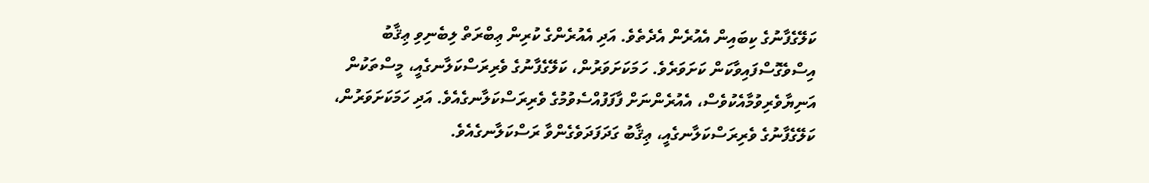ކަލޭގެފާނުގެ ކިބައިން އެއުރެން އެދެތެވެ. އަދި އެއުރެންގެ ކުރިން ޢިބްރަތް ލިބެނިވި ޢިޤާބު އިސްވެގޮސްފައިވާކަން ކަށަވަރެވެ. ހަމަކަށަވަރުން، ކަލޭގެފާނުގެ ވެރިރަސްކަލާނގެއީ، މީސްތަކުން އަނިޔާވެރިވުމާއެކުވެސް، އެއުރެންނަށް ފާފަފުއްސެވުމުގެ ވެރިރަސްކަލާނގެއެވެ. އަދި ހަމަކަށަވަރުން، ކަލޭގެފާނުގެ ވެރިރަސްކަލާނގެއީ، ޢިޤާބު ގަދަފަދަވެގެންވާ ރަސްކަލާނގެއެވެ.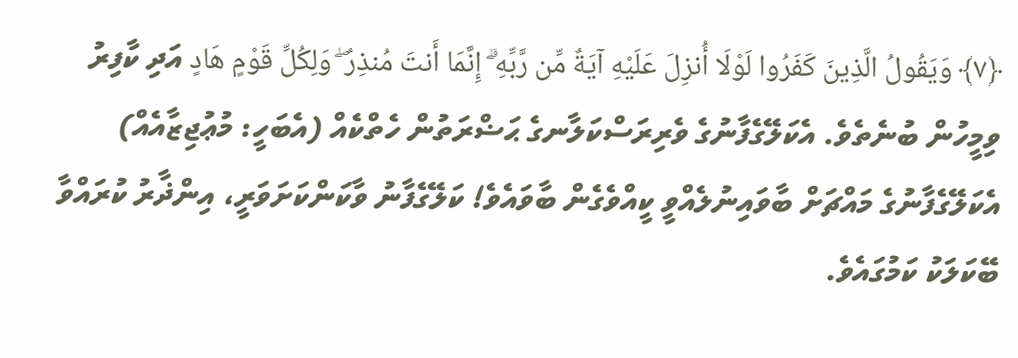﴿٧﴾ وَيَقُولُ الَّذِينَ كَفَرُوا لَوْلَا أُنزِلَ عَلَيْهِ آيَةٌ مِّن رَّبِّهِ ۗ إِنَّمَا أَنتَ مُنذِرٌ ۖ وَلِكُلِّ قَوْمٍ هَادٍ އަދި ކާފިރު ވިމީހުން ބުނެތެވެ. އެކަލޭގެފާނުގެ ވެރިރަސްކަލާނގެ ޙަޟްރަތުން ހެތްކެއް (އެބަހީ: މުޢުޖިޒާއެއް) އެކަލޭގެފާނުގެ މައްޗަށް ބާވައިނުލެއްވީ ކީއްވެގެން ބާވައެވެ! ކަލޭގެފާނު ވާކަންކަށަވަރީ، އިންޛާރު ކުރައްވާ ބޭކަލަކު ކަމުގައެވެ.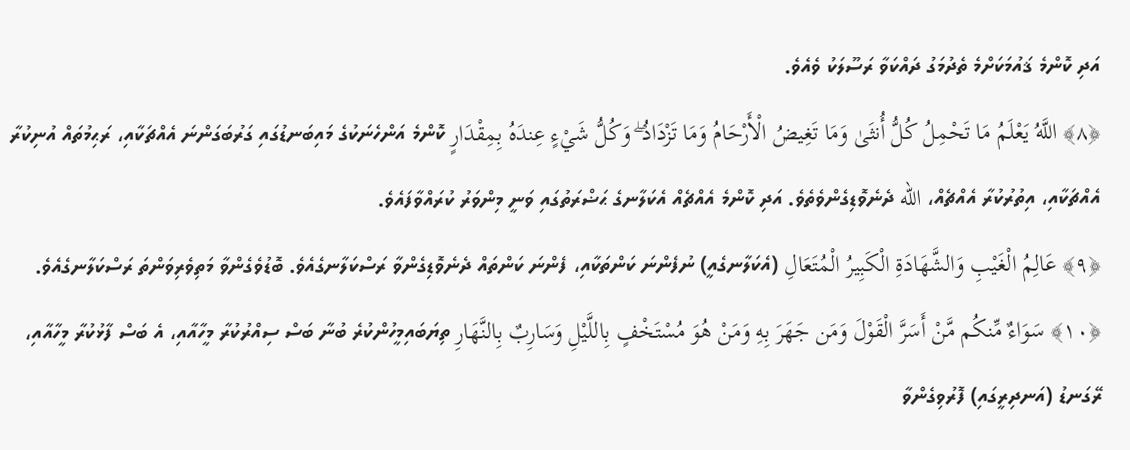އަދި ކޮންމެ ޤައުމަކަށްމެ ތެދުމަގު ދައްކަވާ ރަސޫލަކު ވެއެވެ.
﴿٨﴾ اللَّهُ يَعْلَمُ مَا تَحْمِلُ كُلُّ أُنثَىٰ وَمَا تَغِيضُ الْأَرْحَامُ وَمَا تَزْدَادُ ۖ وَكُلُّ شَيْءٍ عِندَهُ بِمِقْدَارٍ ކޮންމެ އަންހެނަކުގެ މައިބަނޑުގައި ގަރުބަގަންނަ އެއްޗަކާއި، ރަޙިމުތައް އުނިކުރާ އެއްޗަކާއި، އިތުރުކުރާ އެއްޗެއް، الله ދެނެވޮޑިގެންވެތެވެ. އަދި ކޮންމެ އެއްޗެއް އެކަލާނގެ ޙަޟްރަތުގައި ވަނީ މިންވަރު ކުރައްވާފައެވެ.
﴿٩﴾ عَالِمُ الْغَيْبِ وَالشَّهَادَةِ الْكَبِيرُ الْمُتَعَالِ (އެކަލާނގެއީ) ނުފެންނަ ކަންތަކާއި، ފެންނަ ކަންތައް ދެނެވޮޑިގެންވާ ރަސްކަލާނގެއެވެ. ބޮޑުވެގެންވާ މަތިވެރިވަންތަ ރަސްކަލާނގެއެވެ.
﴿١٠﴾ سَوَاءٌ مِّنكُم مَّنْ أَسَرَّ الْقَوْلَ وَمَن جَهَرَ بِهِ وَمَنْ هُوَ مُسْتَخْفٍ بِاللَّيْلِ وَسَارِبٌ بِالنَّهَارِ ތިޔަބައިމީހުންކުރެ ބުނާ ބަސް ސިއްރުކުރާ މީހާއާއި، އެ ބަސް ފާޅުކުރާ މީހާއާއި، ރޭގަނޑު (އަނދިރީގައި) ފޮރުވިގެންވާ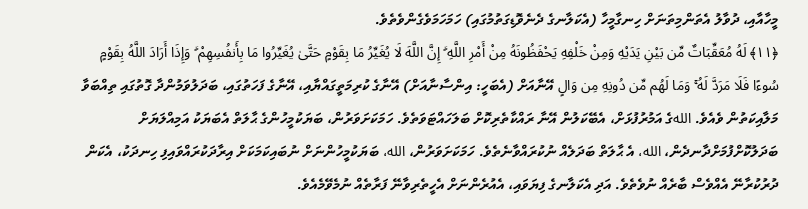މީހާއާއި، ދުވާލު އެތަންމިތަނަށް ހިނގާމީހާ (އެކަލާނގެ ދެނެވޮޑިގަތުމުގައި) ހަމަހަމަވެގެންވެތެވެ.
﴿١١﴾ لَهُ مُعَقِّبَاتٌ مِّن بَيْنِ يَدَيْهِ وَمِنْ خَلْفِهِ يَحْفَظُونَهُ مِنْ أَمْرِ اللَّهِ ۗ إِنَّ اللَّهَ لَا يُغَيِّرُ مَا بِقَوْمٍ حَتَّىٰ يُغَيِّرُوا مَا بِأَنفُسِهِمْ ۗ وَإِذَا أَرَادَ اللَّهُ بِقَوْمٍ سُوءًا فَلَا مَرَدَّ لَهُ ۚ وَمَا لَهُم مِّن دُونِهِ مِن وَالٍ އޭނާއަށް (އެބަހީ: އިންސާނާއަށް) އޭނާގެ ކުރިމަތީގައްޔާއި، އޭނާގެ ފަހަތުގައި، ބަދަލުވަމުންދާ ގޮތުގައި ތިއްބަވާ މަލާއިކަތުން ވެއެވެ. اللهގެ އަމުރުފުޅަށް، އެބޭކަލުން އޭނާ ރައްކާތެރިކޮށް ބަލަހައްޓަވަތެވެ. ހަމަކަށަވަރުން، ބަޔަކުމީހުންގެ ޙާލަތް އެބަޔަކު އަމިއްލަޔަށް ބަދަލުކޮށްފުމަށްދާނދެން، الله، އެ ޙާލަތް ބަދަލެއް ނުކުރައްވާނެތެވެ. ހަމަކަށަވަރުން، الله، ބަޔަކުމީހުންނަށް ނުބައިކަމަކަށް އިރާދަކުރައްވައިފި ހިނދަކު، އެކަން ދުރުކުރާނޭ އެއްވެސް ބާރެއް ނުވެތެވެ. އަދި އެކަލާނގެ ފިޔަވައި، އެއުރެންނަށް އެހީތެރިވާނޭ ފަރާތެއް ނުމެވޭމެއެވެ.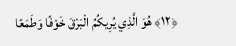﴿١٢﴾ هُوَ الَّذِي يُرِيكُمُ الْبَرْقَ خَوْفًا وَطَمَعًا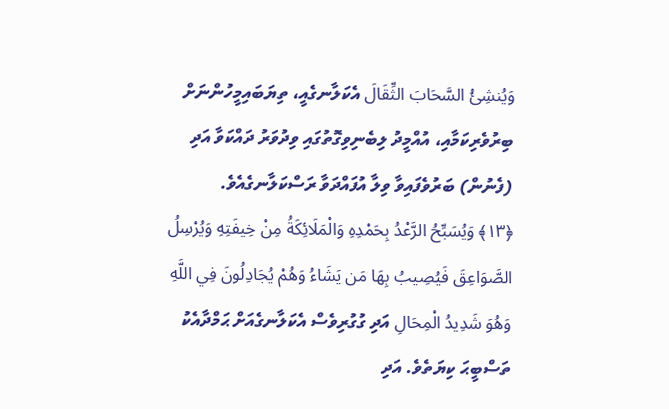وَيُنشِئُ السَّحَابَ الثِّقَالَ އެކަލާނގެއީ، ތިޔަބައިމީހުންނަށް ބިރުވެރިކަމާއި، އުއްމީދު ލިބެނިވިގޮތުގައި ވިދުވަރު ދައްކަވާ އަދި (ފެނުން) ބަރުވެފައިވާ ވިލާ އުފައްދަވާ ރަސްކަލާނގެއެވެ.
﴿١٣﴾ وَيُسَبِّحُ الرَّعْدُ بِحَمْدِهِ وَالْمَلَائِكَةُ مِنْ خِيفَتِهِ وَيُرْسِلُ الصَّوَاعِقَ فَيُصِيبُ بِهَا مَن يَشَاءُ وَهُمْ يُجَادِلُونَ فِي اللَّهِ وَهُوَ شَدِيدُ الْمِحَالِ އަދި ގުގުރިވެސް އެކަލާނގެއަށް ޙަމްދާއެކު ތަސްބީޙަ ކިޔަތެވެ. އަދި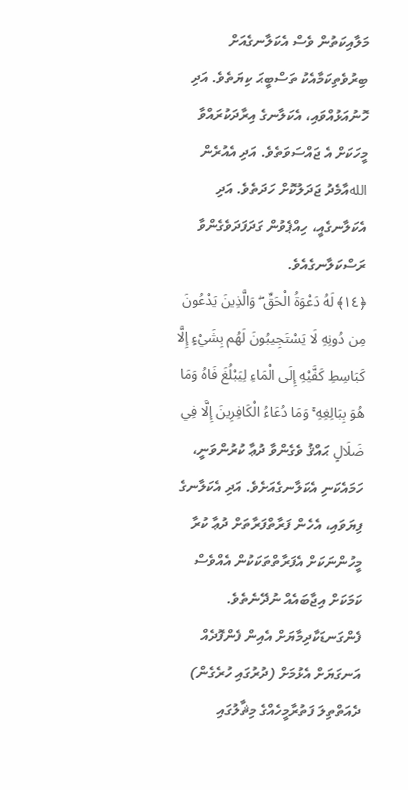މަލާއިކަތުން ވެސް އެކަލާނގެއަށް ބިރުވެތިކަމާއެކު ތަސްބީޙަ ކިޔަތެވެ. އަދި ހޮނުއަޅުއްވައި، އެކަލާނގެ އިރާދަކުރައްވާ މީހަކަށް އެ ޖައްސަވަތެވެ. އަދި އެއުރެން اللهއާމެދު ޖަދަލުކޮށް ހަދަތެވެ. އަދި އެކަލާނގެއީ، ހިއްޕެވުން ގަދަފަދަވެގެންވާ ރަސްކަލާނގެއެވެ.
﴿١٤﴾ لَهُ دَعْوَةُ الْحَقِّ ۖ وَالَّذِينَ يَدْعُونَ مِن دُونِهِ لَا يَسْتَجِيبُونَ لَهُم بِشَيْءٍ إِلَّا كَبَاسِطِ كَفَّيْهِ إِلَى الْمَاءِ لِيَبْلُغَ فَاهُ وَمَا هُوَ بِبَالِغِهِ ۚ وَمَا دُعَاءُ الْكَافِرِينَ إِلَّا فِي ضَلَالٍ ޙައްޤު ވެގެންވާ ދުޢާ ކުރުންވަނީ، ހަމައެކަނި އެކަލާނގެއަށެވެ. އަދި އެކަލާނގެ ފިޔަވައި، އެހެން ފަރާތްފަރާތަށް ދުޢާ ކުރާ މީހުންނަކަށް އެފަރާތްތަކަކުން އެއްވެސް ކަމަކަށް އިޖާބައެއް ނުދޭނެތެވެ. ފެންގަނޑަކާދިމާޔަށް އެއިން ފެންފޮދެއް އަނގަޔަށް އެޅުމަށް (ދުރުގައި ހުރެގެން) ދެއަތްތިލަ ފަތުރާމީހެއްގެ މިޘާލުގައި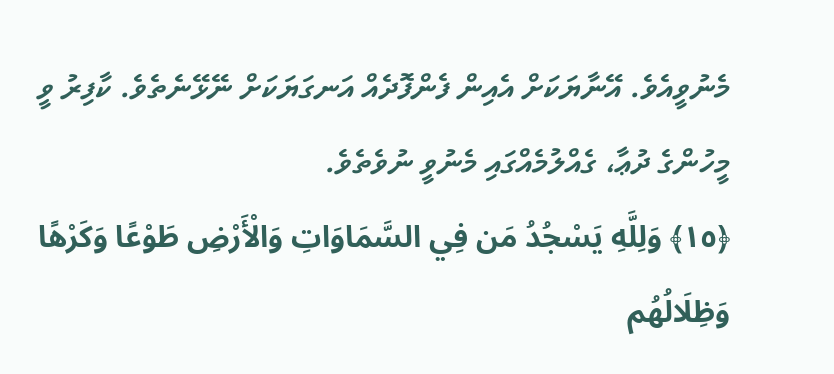މެނުވީއެވެ. އޭނާޔަކަށް އެއިން ފެންފޮދެއް އަނގަޔަކަށް ނޭޅޭނެތެވެ. ކާފިރު ވީ މީހުންގެ ދުޢާ، ގެއްލުމެއްގައި މެނުވީ ނުވެތެވެ.
﴿١٥﴾ وَلِلَّهِ يَسْجُدُ مَن فِي السَّمَاوَاتِ وَالْأَرْضِ طَوْعًا وَكَرْهًا وَظِلَالُهُم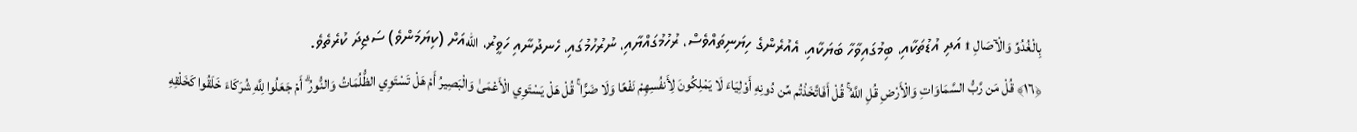بِالْغُدُوِّ وَالْآصَالِ ۩ އަދި އުޑުތަކާއި، ބިމުގައިވާހާ ބަޔަކާއި، އެއުރެންގެ ހިޔަނިތައްވެސް، ރުހުމުގައްޔާއި، ނުރުހުމުގައި، ހެނދުނާއި ހަވީރު، اللهއަށް (ކިޔަމަންވެ) ސަޖިދަ ކުރެތެވެ.
﴿١٦﴾ قُلْ مَن رَّبُّ السَّمَاوَاتِ وَالْأَرْضِ قُلِ اللَّهُ ۚ قُلْ أَفَاتَّخَذْتُم مِّن دُونِهِ أَوْلِيَاءَ لَا يَمْلِكُونَ لِأَنفُسِهِمْ نَفْعًا وَلَا ضَرًّا ۚ قُلْ هَلْ يَسْتَوِي الْأَعْمَىٰ وَالْبَصِيرُ أَمْ هَلْ تَسْتَوِي الظُّلُمَاتُ وَالنُّورُ ۗ أَمْ جَعَلُوا لِلَّهِ شُرَكَاءَ خَلَقُوا كَخَلْقِهِ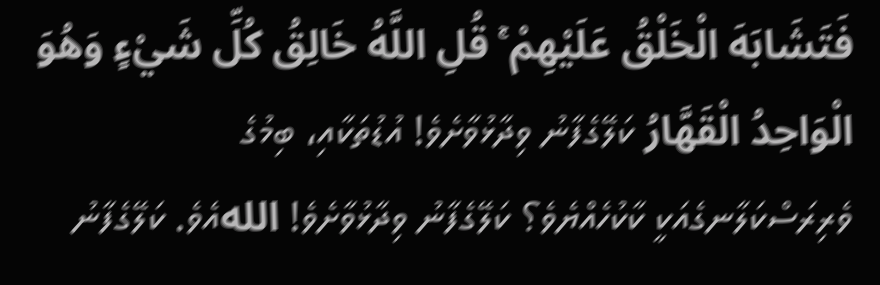فَتَشَابَهَ الْخَلْقُ عَلَيْهِمْ ۚ قُلِ اللَّهُ خَالِقُ كُلِّ شَيْءٍ وَهُوَ الْوَاحِدُ الْقَهَّارُ ކަލޭގެފާނު ވިދާޅުވާށެވެ! އުޑުތަކާއި، ބިމުގެ ވެރިރަސްކަލާނގެއަކީ ކާކުހެއްޔެވެ؟ ކަލޭގެފާނު ވިދާޅުވާށެވެ! اللهއެވެ. ކަލޭގެފާނު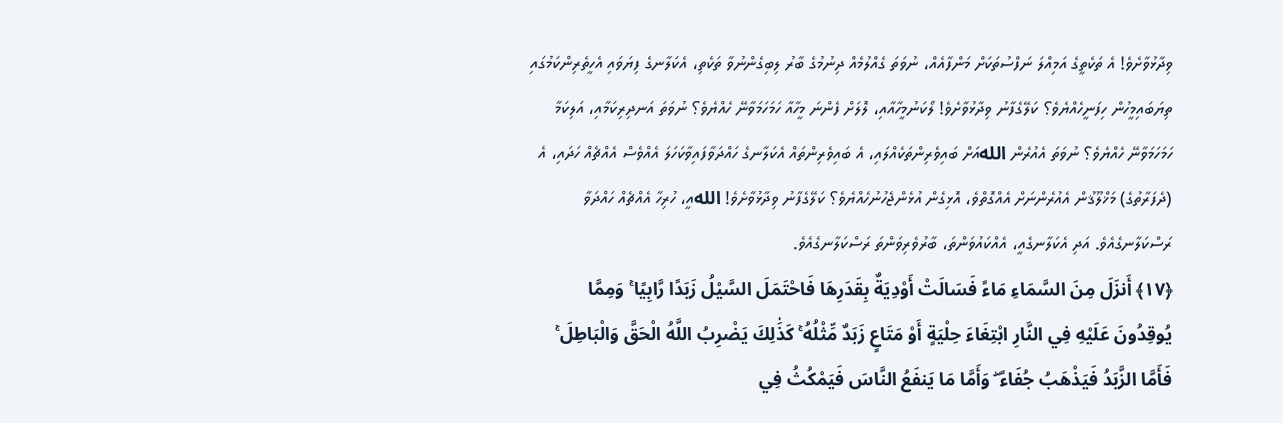ވިދާޅުވާށެވެ! އެ ތަކެތީގެ އަމިއްލަ ނަފްސުތަކަށް މަންފާއެއް، ނުވަތަ ގެއްލުމެއް ދިނުމުގެ ބާރު ލިބިގެންނުވާ ތަކެތި، އެކަލާނގެ ފިޔަވައި އެހީތެރިންކަމުގައި ތިޔަބައިމީހުން ހިފަނީހެއްޔެވެ؟ ކަލޭގެފާނު ވިދާޅުވާށެވެ! ލޯކަނުމީހާއާއި، ލޮލަށް ފެންނަ މީހާއާ ހަމަހަމަވާނޭ ހެއްޔެވެ؟ ނުވަތަ އަނދިރިކަމާއި، އަލިކަމާ ހަމަހަމަވާނޭ ހެއްޔެވެ؟ ނުވަތަ އެއުރެން اللهއަށް ބައިވެރިންތަކެއްލައި، އެ ބައިވެރިންތައް އެކަލާނގެ ހައްދަވާފައިވާކަހަލަ އެއްވެސް އެއްޗެއް ހަދައި، އެ (ދެފަރާތުގެ) މަޚްލޫޤުން އެއުރެންނަށް އެއްގޮތްވެ، އޮޅިގެން އުޅެންޖެހުނުހެއްޔެވެ؟ ކަލޭގެފާނު ވިދާޅުވާށެވެ! اللهއީ، ހުރިހާ އެއްޗެއް ހައްދަވާ ރަސްކަލާނގެއެވެ. އަދި އެކަލާނގެއީ، އެއްކައުވަންތަ، ބާރުވެރިވަންތަ ރަސްކަލާނގެއެވެ.
﴿١٧﴾ أَنزَلَ مِنَ السَّمَاءِ مَاءً فَسَالَتْ أَوْدِيَةٌ بِقَدَرِهَا فَاحْتَمَلَ السَّيْلُ زَبَدًا رَّابِيًا ۚ وَمِمَّا يُوقِدُونَ عَلَيْهِ فِي النَّارِ ابْتِغَاءَ حِلْيَةٍ أَوْ مَتَاعٍ زَبَدٌ مِّثْلُهُ ۚ كَذَٰلِكَ يَضْرِبُ اللَّهُ الْحَقَّ وَالْبَاطِلَ ۚ فَأَمَّا الزَّبَدُ فَيَذْهَبُ جُفَاءً ۖ وَأَمَّا مَا يَنفَعُ النَّاسَ فَيَمْكُثُ فِي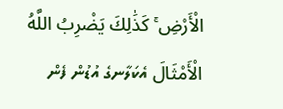الْأَرْضِ ۚ كَذَٰلِكَ يَضْرِبُ اللَّهُ الْأَمْثَالَ އެކަލާނގެ އުޑުން ފެން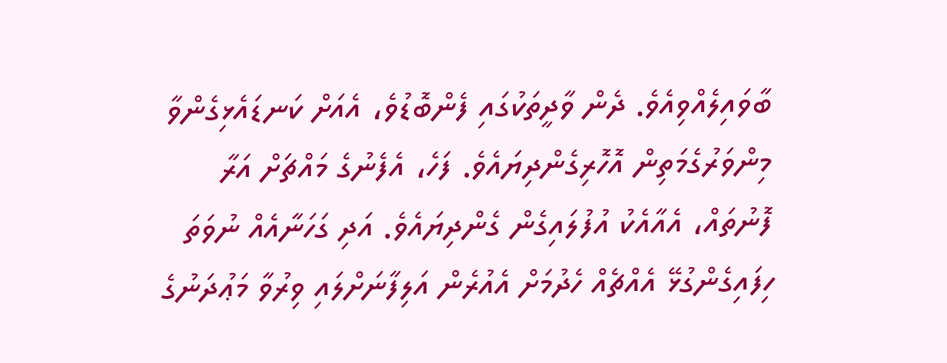ބާވައިލެއްވިއެވެ. ދެން ވާދީތަކުގައި ފެންބޮޑުވެ، އެއަށް ކަނޑައެޅިގެންވާ މިންވަރުގެމަތިން އޮހޮރިގެންދިޔައެވެ. ފަހެ، އެފެނުގެ މައްޗަށް އަރާ ފޮނުތައް، އެއާއެކު އުފުލައިގެން ގެންދިޔައެވެ. އަދި ގަހަނާއެއް ނުވަތަ ހިފައިގެންގުޅޭ އެއްޗެއް ހެދުމަށް އެއުރެން އަލިފާނަށްލައި ވިރުވާ މަޢުދަނުގެ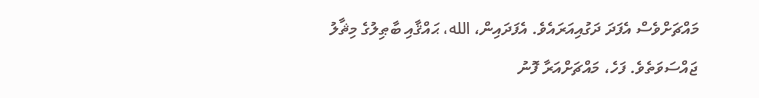މައްޗަށްވެސް އެފަދަ ދަގުއިއަރައެވެ. އެފަދައިން، الله، ޙައްޤާއި ބާޠިލުގެ މިޘާލު ޖައްސަވަތެވެ. ފަހެ، މައްޗަށްއަރާ ފޮނު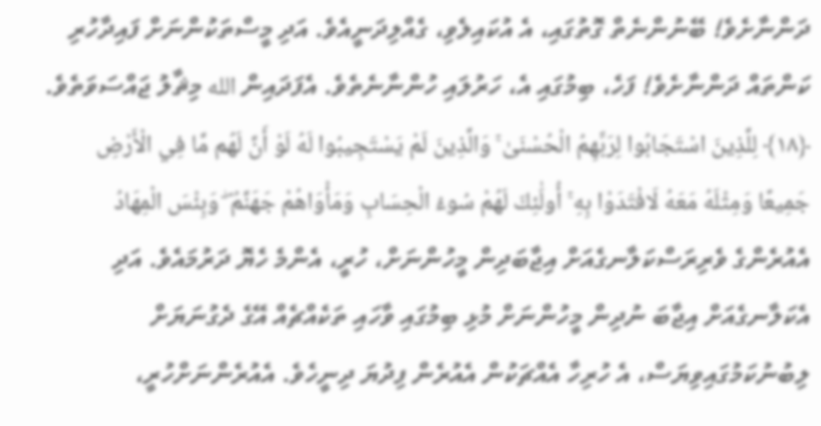ދަންނާށެވެ! ބޭނުންނެތް ގޮތުގައި، އެ އުކައިލެވި، ގެއްލިދަނީއެވެ. އަދި މީސްތަކުންނަށް ފައިދާހުރި ކަންތައް ދަންނާށެވެ! ފަހެ، ބިމުގައި އެ، ހަރުލައި ހުންނާނެތެވެ. އެފަދައިން الله މިޘާލު ޖައްސަވަތެވެ.
﴿١٨﴾ لِلَّذِينَ اسْتَجَابُوا لِرَبِّهِمُ الْحُسْنَىٰ ۚ وَالَّذِينَ لَمْ يَسْتَجِيبُوا لَهُ لَوْ أَنَّ لَهُم مَّا فِي الْأَرْضِ جَمِيعًا وَمِثْلَهُ مَعَهُ لَافْتَدَوْا بِهِ ۚ أُولَٰئِكَ لَهُمْ سُوءُ الْحِسَابِ وَمَأْوَاهُمْ جَهَنَّمُ ۖ وَبِئْسَ الْمِهَادُ އެއުރެންގެ ވެރިރަސްކަލާނގެއަށް އިޖާބަދިން މީހުންނަށް، ހުރީ، އެންމެ ހެޔޮ ދަރުމައެވެ. އަދި އެކަލާނގެއަށް އިޖާބަ ނުދިން މީހުންނަށް މުޅި ބިމުގައި ވާހައި ތަކެއްޗެއް އޭގެ ދެގުނަޔަށް ލިބުނުކަމުގައިވިޔަސް، އެ ހުރިހާ އެއްޗަކުން އެއުރެން ފިދުޔަ ދިނީހެވެ. އެއުރެންނަށްހުރީ،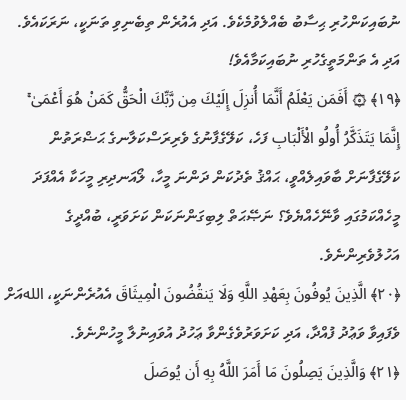ނުބައިކަންހުރި ޙިސާބު ބެއްލެވުމެކެވެ. އަދި އެއުރެން ތިބެނިވި ތަނަކީ، ނަރަކައެވެ. އަދި އެ ތަންމަތީގެހުރި ނުބައިކަމާއެވެ!
﴿١٩﴾ ۞ أَفَمَن يَعْلَمُ أَنَّمَا أُنزِلَ إِلَيْكَ مِن رَّبِّكَ الْحَقُّ كَمَنْ هُوَ أَعْمَىٰ ۚ إِنَّمَا يَتَذَكَّرُ أُولُو الْأَلْبَابِ ފަހެ، ކަލޭގެފާނުގެ ވެރިރަސްކަލާނގެ ޙަޟްރަތުން ކަލޭގެފާނަށް ބާވައިލެއްވީ، ޙައްޤު ތެދުކަން ދަންނަ މީހާ، ލޯއަނދިރި މީހަކާ އެއްފަދަ މީހެއްކަމުގައި ވާނޭހެއްޔެވެ؟ ނަޞޭޙަތް ލިބިގަންނަކަން ކަށަވަރީ، ބުއްދީގެ އަހުލުވެރިންނެވެ.
﴿٢٠﴾ الَّذِينَ يُوفُونَ بِعَهْدِ اللَّهِ وَلَا يَنقُضُونَ الْمِيثَاقَ އެއުރެންނަކީ، اللهއަށް ވެފައިވާ ވަޢުދު ފުއްދާ، އަދި ކަށަވަރުވެގެންވާ ޢަހުދު އުވައިނުލާ މީހުންނެވެ.
﴿٢١﴾ وَالَّذِينَ يَصِلُونَ مَا أَمَرَ اللَّهُ بِهِ أَن يُوصَلَ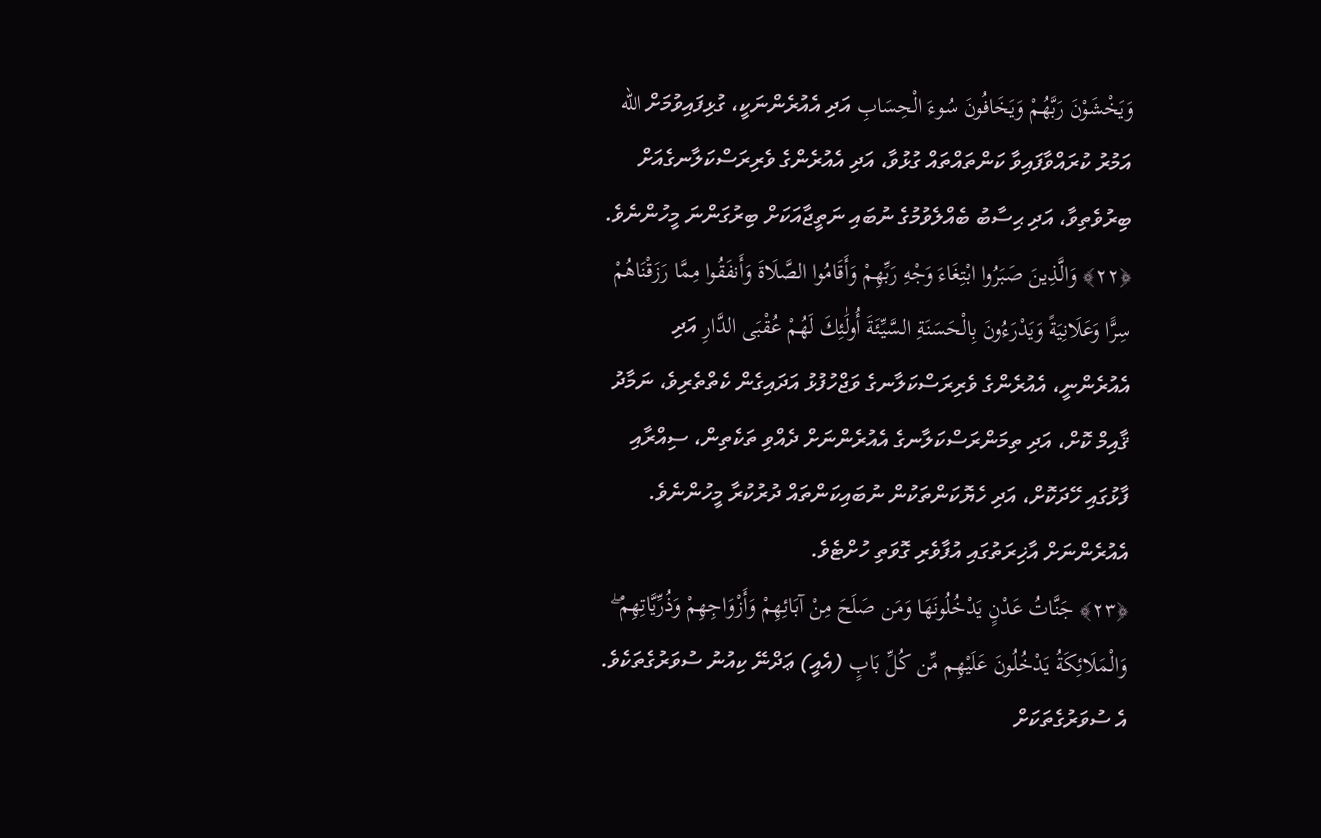وَيَخْشَوْنَ رَبَّهُمْ وَيَخَافُونَ سُوءَ الْحِسَابِ އަދި އެއުރެންނަކީ، ގުޅިފައިވުމަށް الله އަމުރު ކުރައްވާފައިވާ ކަންތައްތައް ގުޅުވާ، އަދި އެއުރެންގެ ވެރިރަސްކަލާނގެއަށް ބިރުވެތިވާ، އަދި ޙިސާބު ބެއްލެވުމުގެ ނުބައި ނަތީޖާއަކަށް ބިރުގަންނަ މީހުންނެވެ.
﴿٢٢﴾ وَالَّذِينَ صَبَرُوا ابْتِغَاءَ وَجْهِ رَبِّهِمْ وَأَقَامُوا الصَّلَاةَ وَأَنفَقُوا مِمَّا رَزَقْنَاهُمْ سِرًّا وَعَلَانِيَةً وَيَدْرَءُونَ بِالْحَسَنَةِ السَّيِّئَةَ أُولَٰئِكَ لَهُمْ عُقْبَى الدَّارِ އަދި އެއުރެންނީ، އެއުރެންގެ ވެރިރަސްކަލާނގެ ވަޖްހުފުޅު އަދައިގެން ކެތްތެރިވެ، ނަމާދު ޤާއިމް ކޮށް، އަދި ތިމަންރަސްކަލާނގެ އެއުރެންނަށް ދެއްވި ތަކެތިން، ސިއްރާއި ފާޅުގައި ހޭދަކޮށް، އަދި ހެޔޮކަންތަކުން ނުބައިކަންތައް ދުރުކުރާ މީހުންނެވެ. އެއުރެންނަށް އާޚިރަތުގައި އުފާވެރި ގޮވަތި ހުށްޓެވެ.
﴿٢٣﴾ جَنَّاتُ عَدْنٍ يَدْخُلُونَهَا وَمَن صَلَحَ مِنْ آبَائِهِمْ وَأَزْوَاجِهِمْ وَذُرِّيَّاتِهِمْ ۖ وَالْمَلَائِكَةُ يَدْخُلُونَ عَلَيْهِم مِّن كُلِّ بَابٍ (އެއީ) ޢަދްނޭ ކިއުނު ސުވަރުގެތަކެވެ. އެ ސުވަރުގެތަކަށް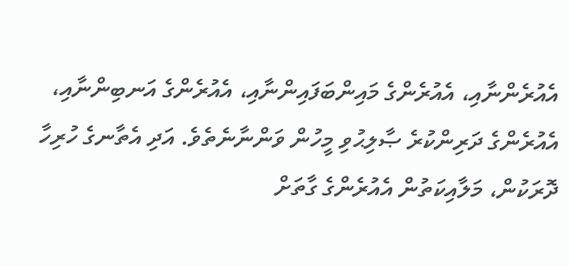އެއުރެންނާއި، އެއުރެންގެ މައިންބަފައިންނާއި، އެއުރެންގެ އަނބިންނާއި، އެއުރެންގެ ދަރިންކުރެ ޞާލިޙުވި މީހުން ވަންނާނެތެވެ. އަދި އެތާނގެ ހުރިހާ ދޮރަކުން، މަލާއިކަތުން އެއުރެންގެ ގާތަށް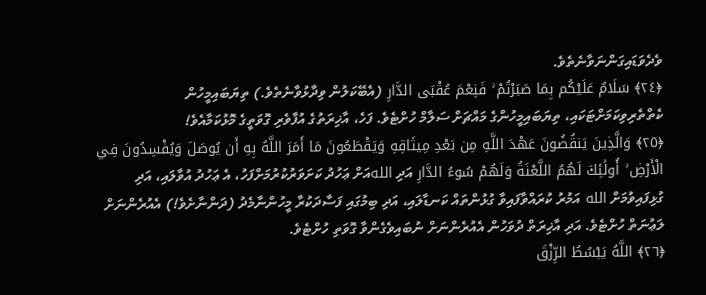ވެދެވަޑައިގަންނަވާނެތެވެ.
﴿٢٤﴾ سَلَامٌ عَلَيْكُم بِمَا صَبَرْتُمْ ۚ فَنِعْمَ عُقْبَى الدَّارِ (އެބޭކަލުން ވިދާޅުވާނެތެވެ.) ތިޔަބައިމީހުން ކެތްތެރިވިކަމަށްޓަކައި، ތިޔަބައިމީހުންގެ މައްޗަށް ސަލާމް ހުށްޓެވެ. ފަހެ، އާޚިރަތުގެ އުފާވެރި ގޮވަތީގެ މޮޅުކަމާއެވެ!
﴿٢٥﴾ وَالَّذِينَ يَنقُضُونَ عَهْدَ اللَّهِ مِن بَعْدِ مِيثَاقِهِ وَيَقْطَعُونَ مَا أَمَرَ اللَّهُ بِهِ أَن يُوصَلَ وَيُفْسِدُونَ فِي الْأَرْضِ ۙ أُولَٰئِكَ لَهُمُ اللَّعْنَةُ وَلَهُمْ سُوءُ الدَّارِ އަދި اللهއަށް ޢަހުދު ކަށަވަރުކުރުމަށްފަހު، އެ ޢަހުދު އުވާލައި، އަދި ގުޅިފައިވުމަށް الله އަމުރު ކުރައްވާފައިވާ ގުޅުންތައް ކަނޑާލައި، އަދި ބިމުގައި ފަސާދަކުރާ މީހުންނާމެދު (ދަންނާށެވެ!) އެއުރެންނަށް ލަޢުނަތް ހުށްޓެވެ. އަދި އާޚިރަތް ދުވަހުން އެއުރެންނަށް ނުބައިވެގެންވާ ގޮވަތި ހުށްޓެވެ.
﴿٢٦﴾ اللَّهُ يَبْسُطُ الرِّزْقَ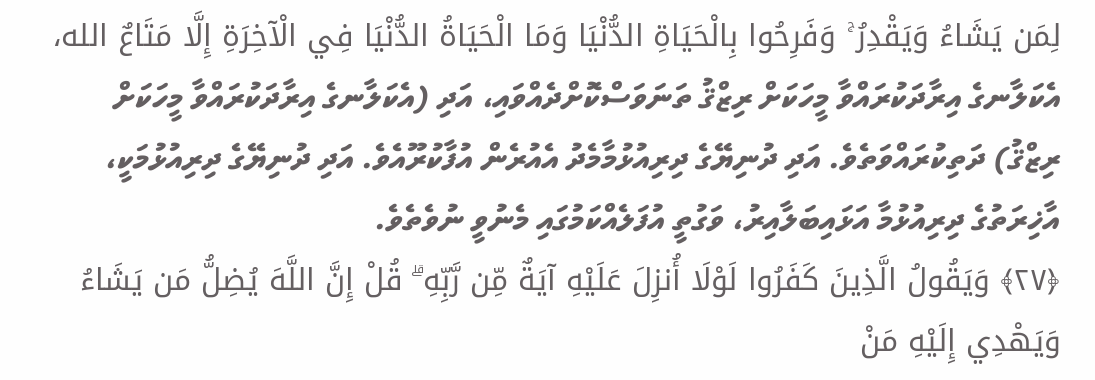لِمَن يَشَاءُ وَيَقْدِرُ ۚ وَفَرِحُوا بِالْحَيَاةِ الدُّنْيَا وَمَا الْحَيَاةُ الدُّنْيَا فِي الْآخِرَةِ إِلَّا مَتَاعٌ الله، އެކަލާނގެ އިރާދަކުރައްވާ މީހަކަށް ރިޒްޤު ތަނަވަސްކޮށްދެއްވައި، އަދި (އެކަލާނގެ އިރާދަކުރައްވާ މީހަކަށް ރިޒްޤު) ދަތިކުރައްވަތެވެ. އަދި ދުނިޔޭގެ ދިރިއުޅުމާމެދު އެއުރެން އުފާކުރޫއެވެ. އަދި ދުނިޔޭގެ ދިރިއުޅުމަކީ، އާޚިރަތުގެ ދިރިއުޅުމާ އަޅައިބަލާއިރު، ވަގުތީ އުފަލެއްކަމުގައި މެނުވީ ނުވެތެވެ.
﴿٢٧﴾ وَيَقُولُ الَّذِينَ كَفَرُوا لَوْلَا أُنزِلَ عَلَيْهِ آيَةٌ مِّن رَّبِّهِ ۗ قُلْ إِنَّ اللَّهَ يُضِلُّ مَن يَشَاءُ وَيَهْدِي إِلَيْهِ مَنْ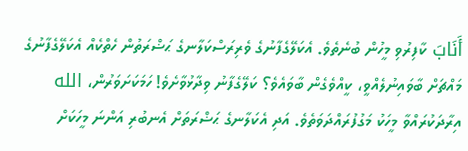أَنَابَ ކާފިރުވި މީހުން ބުނެތެވެ. އެކަލޭގެފާނުގެ ވެރިރަސްކަލާނގެ ޙަޟްރަތުން ހެތްކެއް އެކަލޭގެފާނުގެ މައްޗަށް ބާވައިނުލެއްވީ، ކީއްވެގެން ބާވައެވެ؟ ކަލޭގެފާނު ވިދާޅުވާށެވެ! ހަމަކަށަވަރުން، الله އިރާދަކުރައްވާ މީހަކު މަގުފުރައްދަވަތެވެ. އަދި އެކަލާނގެ ޙަޟްރަތަށް އެނބުރި އަންނަ މީހަކަށް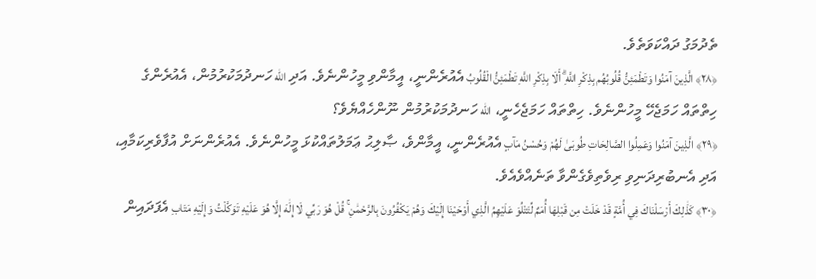ތެދުމަގު ދައްކަވަތެވެ.
﴿٢٨﴾ الَّذِينَ آمَنُوا وَتَطْمَئِنُّ قُلُوبُهُم بِذِكْرِ اللَّهِ ۗ أَلَا بِذِكْرِ اللَّهِ تَطْمَئِنُّ الْقُلُوبُ އެއުރެންނީ، އީމާންވި މީހުންނެވެ. އަދި الله ހަނދުމަކުރުމުން، އެއުރެންގެ ހިތްތައް ހަމަޖެހޭ މީހުންނެވެ. ހިތްތައް ހަމަޖެހެނީ، الله ހަނދުމަކުރުމުން ނޫންހެއްޔެވެ؟
﴿٢٩﴾ الَّذِينَ آمَنُوا وَعَمِلُوا الصَّالِحَاتِ طُوبَىٰ لَهُمْ وَحُسْنُ مَآبٍ އެއުރެންނީ، އީމާންވެ، ޞާލިޙު ޢަމަލުތައްކުޅަ މީހުންނެވެ. އެއުރެންނަށް އުފާވެރިކަމާއި، އަދި އެނބުރިދަނިވި ރިވެތިވެގެންވާ ތަނެއްވެއެވެ.
﴿٣٠﴾ كَذَٰلِكَ أَرْسَلْنَاكَ فِي أُمَّةٍ قَدْ خَلَتْ مِن قَبْلِهَا أُمَمٌ لِّتَتْلُوَ عَلَيْهِمُ الَّذِي أَوْحَيْنَا إِلَيْكَ وَهُمْ يَكْفُرُونَ بِالرَّحْمَٰنِ ۚ قُلْ هُوَ رَبِّي لَا إِلَٰهَ إِلَّا هُوَ عَلَيْهِ تَوَكَّلْتُ وَإِلَيْهِ مَتَابِ އެފަދައިން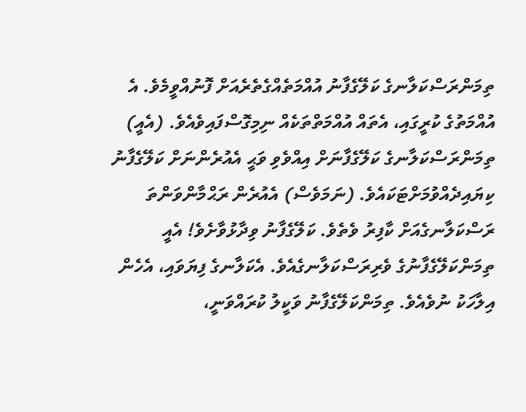ތިމަންރަސްކަލާނގެ ކަލޭގެފާނު އުއްމަތެއްގެތެރެއަށް ފޮނުއްވީމެވެ. އެ އުއްމަތުގެ ކުރީގައި، އެތައް އުއްމަތްތަކެއް ނިމިގޮސްފައިވެއެވެ. (އެއީ) ތިމަންރަސްކަލާނގެ ކަލޭގެފާނަށް އިއްވެވި ވަޙީ އެއުރެންނަށް ކަލޭގެފާނު ކިޔައިދެއްވުމަށްޓަކައެވެ. (ނަމަވެސް) އެއުރެން ރަޙްމާންވަންތަ ރަސްކަލާނގެއަށް ކާފިރު ވެތެވެ. ކަލޭގެފާނު ވިދާޅުވާށެވެ! އެއީ ތިމަންކަލޭގެފާނުގެ ވެރިރަސްކަލާނގެއެވެ. އެކަލާނގެ ފިޔަވައި، އެހެން އިލާހަކު ނުވެއެވެ. ތިމަންކަލޭގެފާނު ވަކީލު ކުރައްވަނީ،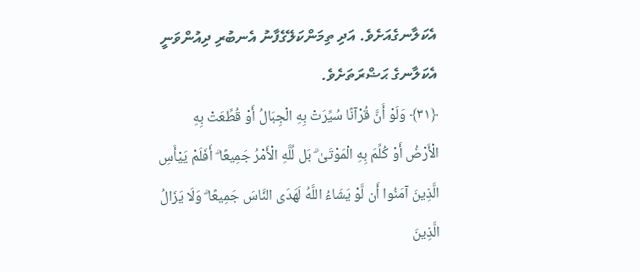އެކަލާނގެއަށެވެ. އަދި ތިމަންކަލޭގެފާނު އެނބުރި ދިއުންވަނީ އެކަލާނގެ ޙަޟްރަތަށެވެ.
﴿٣١﴾ وَلَوْ أَنَّ قُرْآنًا سُيِّرَتْ بِهِ الْجِبَالُ أَوْ قُطِّعَتْ بِهِ الْأَرْضُ أَوْ كُلِّمَ بِهِ الْمَوْتَىٰ ۗ بَل لِّلَّهِ الْأَمْرُ جَمِيعًا ۗ أَفَلَمْ يَيْأَسِ الَّذِينَ آمَنُوا أَن لَّوْ يَشَاءُ اللَّهُ لَهَدَى النَّاسَ جَمِيعًا ۗ وَلَا يَزَالُ الَّذِينَ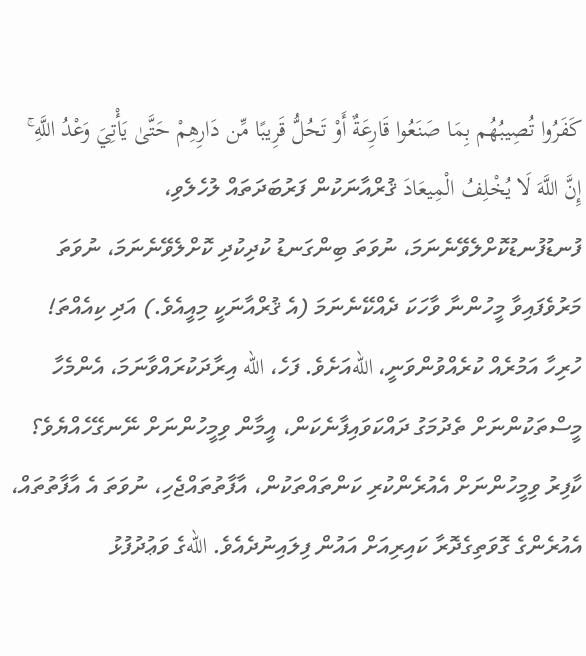كَفَرُوا تُصِيبُهُم بِمَا صَنَعُوا قَارِعَةٌ أَوْ تَحُلُّ قَرِيبًا مِّن دَارِهِمْ حَتَّىٰ يَأْتِيَ وَعْدُ اللَّهِ ۚ إِنَّ اللَّهَ لَا يُخْلِفُ الْمِيعَادَ ޤުރްއާނަކުން ފަރުބަދަތައް ލުހެލެވި، ފުނޑުފުނޑުކޮށްލެވޭނެނަމަ، ނުވަތަ ބިންގަނޑު ކުދިކުދި ކޮށްލެވޭނެނަމަ، ނުވަތަ މަރުވެފައިވާ މީހުންނާ ވާހަކަ ދެއްކޭނެނަމަ (އެ ޤުރްއާނަކީ މިއީއެވެ.) އަދި ކިއެއްތަ! ހުރިހާ އަމުރެއް ކުރެއްވުންވަނީ، اللهއަށެވެ. ފަހެ، الله އިރާދަކުރައްވާނަމަ، އެންމެހާ މީސްތަކުންނަށް ތެދުމަގު ދައްކަވައިފާނެކަން، އީމާން ވިމީހުންނަށް ނޭނގޭހެއްޔެވެ؟ ކާފިރު ވިމީހުންނަށް އެއުރެންކުރި ކަންތައްތަކުން، އާފާތުތައްޖެހި، ނުވަތަ އެ އާފާތުތައް، އެއުރެންގެ ގޮވަތިގެދޮރާ ކައިރިއަށް އައުން ފިލައިނުދެއެވެ. اللهގެ ވަޢުދުފުޅު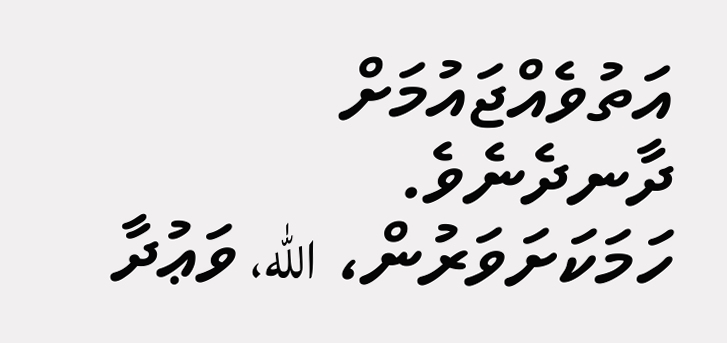އަތުވެއްޖައުމަށް ދާނދެނެވެ. ހަމަކަށަވަރުން، الله، ވަޢުދާ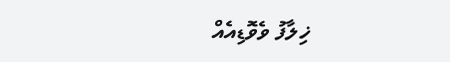ޚިލާފު ވެވޮޑިއެއް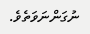ނުގަންނަވަތެވެ.